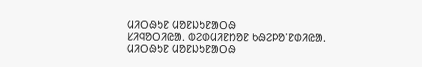ᱢᱤᱛᱷᱩᱱ ᱢᱚᱱᱡᱩᱱᱟᱛᱷ
ᱥᱤᱧᱚᱛᱤᱭᱟᱹ ᱵᱮᱰᱢᱤᱱᱴᱚᱱ ᱠᱷᱮᱞᱚᱸᱱᱰᱤᱭᱟᱹ
ᱢᱤᱛᱷᱩᱱ ᱢᱚᱱᱡᱩᱱᱟᱛᱷ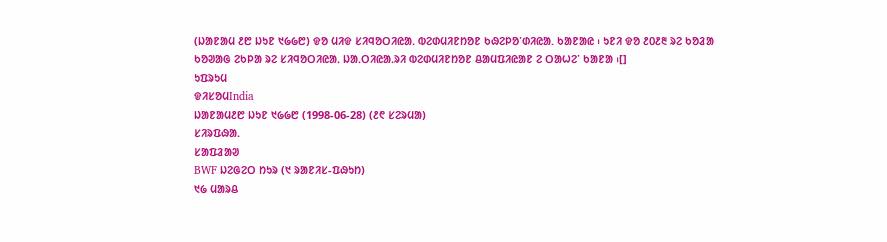(ᱡᱟᱱᱟᱢ ᱒᱘ ᱡᱩᱱ ᱑᱙᱙᱘) ᱫᱚ ᱢᱤᱫ ᱥᱤᱧᱚᱛᱤᱭᱟᱹ ᱵᱮᱰᱢᱤᱱᱴᱚᱱ ᱠᱷᱮᱞᱚᱸᱰᱤᱭᱟ. ᱠᱟᱱᱟᱭ ᱾ ᱩᱱᱤ ᱫᱚ ᱒᱐᱒᱓ ᱨᱮ ᱠᱚᱲᱟ ᱠᱚᱣᱟᱜ ᱮᱠᱞᱟ ᱨᱮ ᱥᱤᱧᱚᱛᱤᱭᱟᱹ ᱡᱟᱹᱛᱤᱭᱟᱹᱨᱤ ᱵᱮᱰᱢᱤᱱᱴᱚᱱ ᱪᱟᱢᱯᱤᱭᱟᱱ ᱮ ᱛᱟᱦᱮᱸ ᱠᱟᱱᱟ ᱾[]
ᱩᱯᱨᱩᱢ
ᱫᱤᱥᱚᱢIndia
ᱡᱟᱱᱟᱢ᱒᱘ ᱡᱩᱱ ᱑᱙᱙᱘ (1998-06-28) (᱒᱖ ᱥᱮᱨᱢᱟ)
ᱥᱤᱨᱯᱷᱟᱹ
ᱥᱟᱯᱲᱟᱣ
BWF ᱡᱮᱜᱮᱛ ᱴᱩᱨ (᱑ ᱨᱟᱱᱤᱥ-ᱯᱷᱩᱴ)
᱑᱙ ᱢᱟᱨᱪ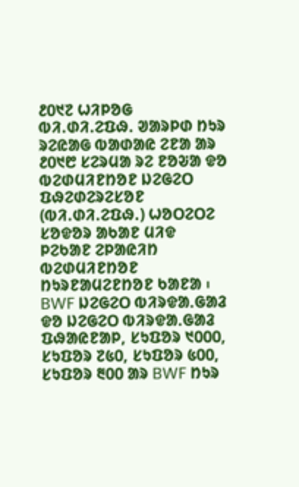᱒᱐᱑᱗ ᱦᱤᱞᱚᱜ ᱵᱤ.ᱰᱤ.ᱮᱯᱷ. ᱣᱟᱨᱞᱰ ᱴᱩᱨ ᱨᱮᱭᱟᱜ ᱵᱟᱰᱟᱭ ᱮᱱᱟ ᱟᱨ ᱒᱐᱑᱘ ᱥᱮᱨᱢᱟ ᱨᱮ ᱱᱚᱶᱟ ᱫᱚ ᱵᱮᱰᱢᱤᱱᱴᱚᱱ ᱡᱮᱜᱮᱛ ᱯᱷᱮᱰᱮᱨᱮᱥᱚᱱ (ᱵᱤ.ᱰᱤ.ᱮᱯᱷ.) ᱦᱚᱛᱮᱛᱮ ᱥᱚᱫᱚᱨ ᱟᱠᱟᱱ ᱢᱤᱫ ᱞᱮᱠᱟᱱ ᱮᱞᱟᱭᱤᱴ ᱵᱮᱰᱢᱤᱱᱴᱚᱱ ᱴᱩᱨᱱᱟᱢᱮᱱᱴᱚᱱ ᱠᱟᱱᱟ ᱾ BWF ᱡᱮᱜᱮᱛ ᱵᱤᱨᱫᱟᱹᱜᱟᱲ ᱫᱚ ᱡᱮᱜᱮᱛ ᱵᱤᱨᱫᱟᱹᱜᱟᱲ ᱯᱷᱟᱭᱱᱟᱞ, ᱥᱩᱯᱚᱨ ᱑᱐᱐᱐, ᱥᱩᱯᱚᱨ ᱗᱕᱐, ᱥᱩᱯᱚᱨ ᱕᱐᱐, ᱥᱩᱯᱚᱨ ᱓᱐᱐ ᱟᱨ BWF ᱴᱩᱨ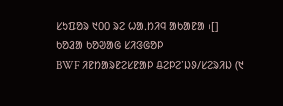ᱥᱩᱯᱚᱨ ᱑᱐᱐ ᱨᱮ ᱦᱟᱹᱴᱤᱧ ᱟᱠᱟᱱᱟ ᱾[]
ᱠᱚᱲᱟ ᱠᱚᱣᱟᱜ ᱥᱤᱝᱜᱚᱞ
BWF ᱤᱱᱴᱟᱨᱱᱮᱥᱱᱟᱞ ᱪᱮᱞᱮᱸᱡᱽ/ᱥᱮᱨᱤᱡ (᱑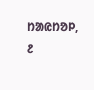ᱴᱟᱭᱴᱚᱞ, ᱒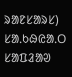ᱨᱟᱱᱥᱟᱨᱥ)
ᱥᱟᱹᱠᱷᱭᱟᱹᱛ
ᱥᱟᱯᱲᱟᱣ